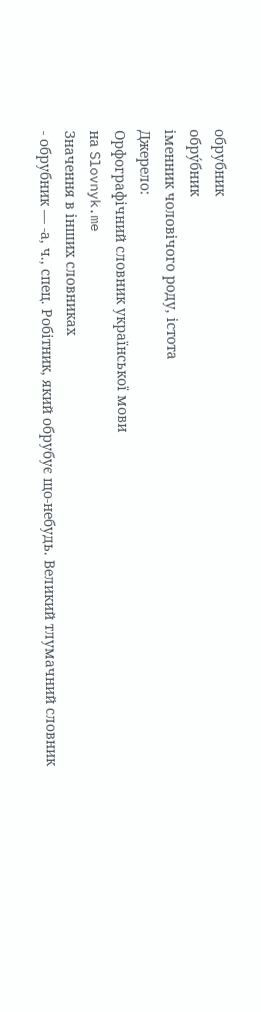обрубник
обру́бник
іменник чоловічого роду, істота
Джерело:
Орфографічний словник української мови
на Slovnyk.me
Значення в інших словниках
- обрубник — -а, ч., спец. Робітник, який обрубує що-небудь. Великий тлумачний словник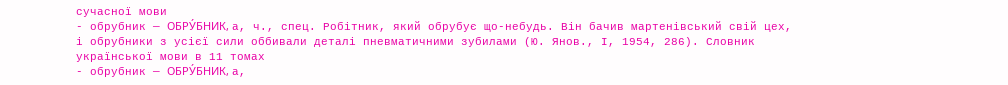сучасної мови
- обрубник — ОБРУ́БНИК, а, ч., спец. Робітник, який обрубує що-небудь. Він бачив мартенівський свій цех, і обрубники з усієї сили оббивали деталі пневматичними зубилами (Ю. Янов., І, 1954, 286). Словник української мови в 11 томах
- обрубник — ОБРУ́БНИК, а,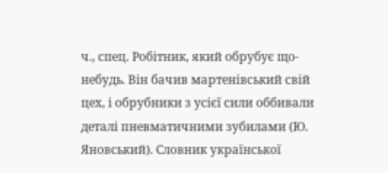ч., спец. Робітник, який обрубує що-небудь. Він бачив мартенівський свій цех, і обрубники з усієї сили оббивали деталі пневматичними зубилами (Ю. Яновський). Словник української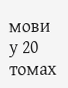мови у 20 томах